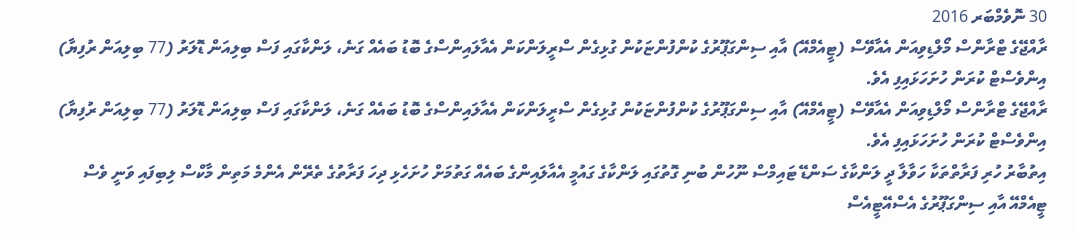30 ނޮވެމްބަރ 2016
ރާއްޖޭގެ ޓްރާންސް މޯލްޑިވިއަން އެއާވޭސް (ޓީއެމްއޭ) އާއި ސިންގަޕޫރުގެ ކުންފުންޏަކުން ގުޅިގެން ސްރީލަންކަން އެއާލައިންސްގެ ބޮޑު ބައެއް ގަނެ، ލަންކާގައި ފަސް ބިލިއަން ޑޮލަރު (77 ބިލިއަން ރުފިޔާ) އިންވެސްޓް ކުރަން ހުށަހަޅައިފި އެވެ.
ރާއްޖޭގެ ޓްރާންސް މޯލްޑިވިއަން އެއާވޭސް (ޓީއެމްއޭ) އާއި ސިންގަޕޫރުގެ ކުންފުންޏަކުން ގުޅިގެން ސްރީލަންކަން އެއާލައިންސްގެ ބޮޑު ބައެއް ގަނެ، ލަންކާގައި ފަސް ބިލިއަން ޑޮލަރު (77 ބިލިއަން ރުފިޔާ) އިންވެސްޓް ކުރަން ހުށަހަޅައިފި އެވެ.
އިތުބާރު ހުރި ފަރާތްތަކާ ހަވާލާ ދީ ލަންކާގެ ސަންޑޭ ޓައިމްސް ނޫހުން ބުނި ގޮތުގައި ލަންކާގެ ގައުމީ އެއާލައިންގެ ބައެއް ގަތުމަށް ހުށަހެޅި ދިހަ ފަރާތުގެ ތެރޭން އެންމެ މަތިން މާކްސް ލިބިފައި ވަނީ ވެސް ޓީއެމްއޭ އާއި ސިންގަޕޫރުގެ އެސްއޭޓީއެސް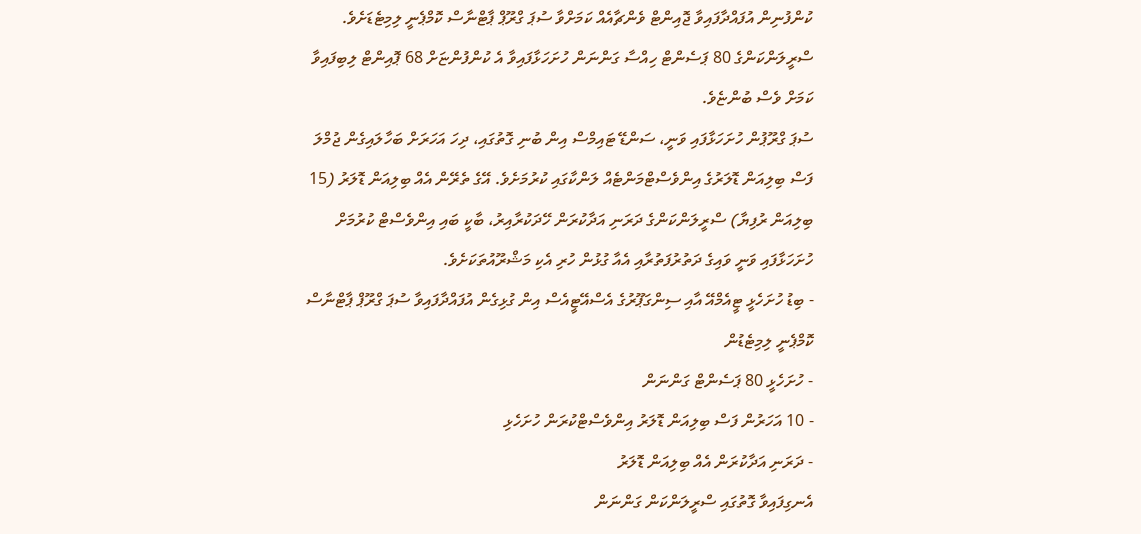ކުންފުނިން އުފައްދާފައިވާ ޖޮއިންޓް ވެންޗާއެއް ކަމަށްވާ ސުޕަ ގްރޫޕް ޕާޓްނާސް ކޮމްޕެނީ ލިމިޓެޑަށެވެ. ސްރީލަންކަންގެ 80 ޕަސެންޓް ހިއްސާ ގަންނަން ހުށަހަޅާފައިވާ އެ ކުންފުންޏަށް 68 ޕޮއިންޓް ލިބިފައިވާ ކަމަށް ވެސް ބުންޏެވެ.
ސުޕަ ގްރޫޕުން ހުށަހަޅާފައި ވަނީ، ސަންޑޭ ޓައިމްސް އިން ބުނި ގޮތުގައި، ދިހަ އަހަރަށް ބަހާލައިގެން ޖުމްލަ ފަސް ބިލިއަން ޑޮލަރުގެ އިންވެސްޓްމަންޓެއް ލަންކާގައި ކުރުމަށެވެ. އޭގެ ތެރޭން އެއް ބިލިއަން ޑޮލަރު (15 ބިލިއަން ރުފިޔާ) ސްރީލަންކަންގެ ދަރަނި އަދާކުރަން ހޭދަކުރާއިރު، ބާކީ ބައި އިންވެސްޓް ކުރުމަށް ހުށަހަޅާފައި ވަނީ ވައިގެ ދަތުރުފަތުރާއި އެއާ ގުޅުން ހުރި އެކި މަޝްރޫއުތަކަށެވެ.
- ބިޑު ހުށަހެޅީ ޓީއެމްއޭ އާއި ސިންގަޕޫރުގެ އެސްއޭޓީއެސް އިން ގުޅިގެން އުފައްދާފައިވާ ސުޕަ ގްރޫޕް ޕާޓްނާސް ކޮމްޕެނީ ލިމިޓެޑުން
- ހުށަހެޅީ 80 ޕަސެންޓް ގަންނަން
- 10 އަހަރުން ފަސް ބިލިއަން ޑޮލަރު އިންވެސްޓްކުރަން ހުށަހެޅި
- ދަރަނި އަދާކުރަން އެއް ބިލިއަން ޑޮލަރު
އެނގިފައިވާ ގޮތުގައި ސްރީލަންކަން ގަންނަން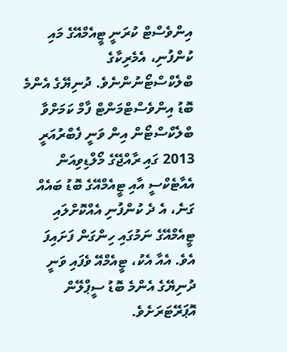އިންވެސްޓް ކުރަނީ ޓީއެމްއޭގެ މައި ކުންފުނި، އެމެރިކާގެ ބްލެކްސްޓޯނުންނެވެ. ދުނިޔޭގެ އެންމެ ބޮޑު އިންވެސްޓްމަންޓް ފާމް ކަމަށްވާ ބްލެކްސްޓޯން އިން ވަނީ ފެބްރުއަރީ 2013 ގައި ރާއްޖޭގެ މޯލްޑިވިއަން އެއާޓެކްސީ އާއި ޓީއެމްއޭގެ ބޮޑު ބައެއް ގަނެ، އެ ދެ ކުންފުނި އެއްކޮށްލައި ޓީއެމްއޭގެ ނަމުގައި ހިންގަން ފަށައިފަ އެވެ. އެއާ އެކު، ޓީއެމްއޭ ވެފައި ވަނީ ދުނިޔޭގެ އެންމެ ބޮޑު ސީޕްލޭން އޮޕަރޭޓަރަށެވެ.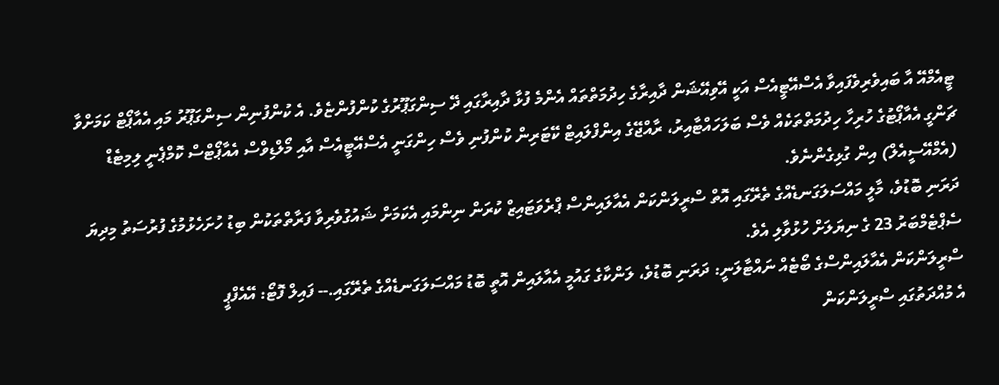ޓީއެމްއޭ އާ ބައިވެރިވެފައިވާ އެސްއޭޓީއެސް އަކީ އޭވިއޭޝަން ދާއިރާގެ ހިދުމަތްތައް އެންމެ ފުޅާ ދާއިރާގައި ދޭ ސިންގަޕޫރުގެ ކުންފުންޏެވެ. އެ ކުންފުނިން ސިންގަޕޫރު މައި އެއާޕޯޓް ކަމަށްވާ ޗަންގީ އެއާޕޯޓުގެ ހުރިހާ ހިދުމަތްތަކެއް ވެސް ބަލަހައްޓާއިރު، ރާއްޖޭގެ އިންފްލައިޓް ކޭޓަރިން ކުންފުނި ވެސް ހިންގަނީ އެސްއޭޓީއެސް އާއި މޯލްޑިވްސް އެއާޕޯޓްސް ކޮމްޕެނީ ލިމިޓެޑް (އެމްއޭސީއެލް) އިން ގުޅިގެންނެވެ.
ދަރަނި ބޮޑުވެ، މާލީ މައްސަލަގަނޑެއްގެ ތެރޭގައި އޮތް ސްރީލަންކަން އެއާލައިންސް ޕްރެވަޓައިޒް ކުރަން ނިންމައި އެކަމަށް ޝައުގުވެރިވާ ފަރާތްތަކުން ބިޑު ހުށަހެޅުމުގެ ފުރުސަތު މިދިޔަ ސެޕްޓެމްބަރު 23 ގެ ނިޔަލަށް ހުޅުވާލި އެވެ.
ސްރީލަންކަން އެއާލައިންސްގެ ބޯޓެއް ނައްޓާލަނީ: ދަރަނި ބޮޑުވެ، ލަންކާގެ ގައުމީ އެއާލައިން އޮތީ ބޮޑު މައްސަލަގަނޑެއްގެ ތެރޭގައި.-- ފައިލް ފޮޓޯ: އޭއެފްޕީ
އެ މުއްދަތުގައި ސްރީލަންކަން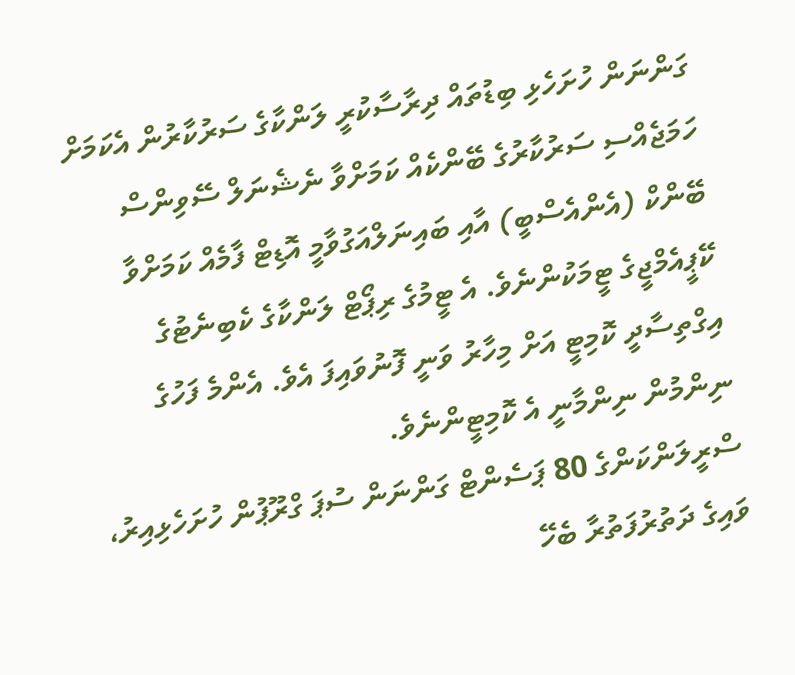ގަންނަން ހުށަހެޅި ބިޑުތައް ދިރާސާކުރީ ލަންކާގެ ސަރުކާރުން އެކަމަށް ހަމަޖެއްސި ސަރުކާރުގެ ބޭންކެއް ކަމަށްވާ ނެޝެނަލް ސޭވިންސް ބޭންކް (އެންއެސްބީ) އާއި ބައިނަލްއަގުވާމީ އޮޑިޓް ފާމެއް ކަމަށްވާ ކޭޕީއެމްޖީގެ ޓީމަކުންނެވެ. އެ ޓީމުގެ ރިޕޯޓް ލަންކާގެ ކެބިނެޓުގެ އިގްތިސާދީ ކޮމިޓީ އަށް މިހާރު ވަނީ ފޮނުވައިފަ އެވެ. އެންމެ ފަހުގެ ނިންމުން ނިންމާނީ އެ ކޮމިޓީންނެވެ.
ސްރީލަންކަންގެ 80 ޕަސެންޓް ގަންނަން ސުޕަ ގްރޫޕުން ހުށަހެޅިއިރު، ވައިގެ ދަތުރުފަތުރާ ބެހޭ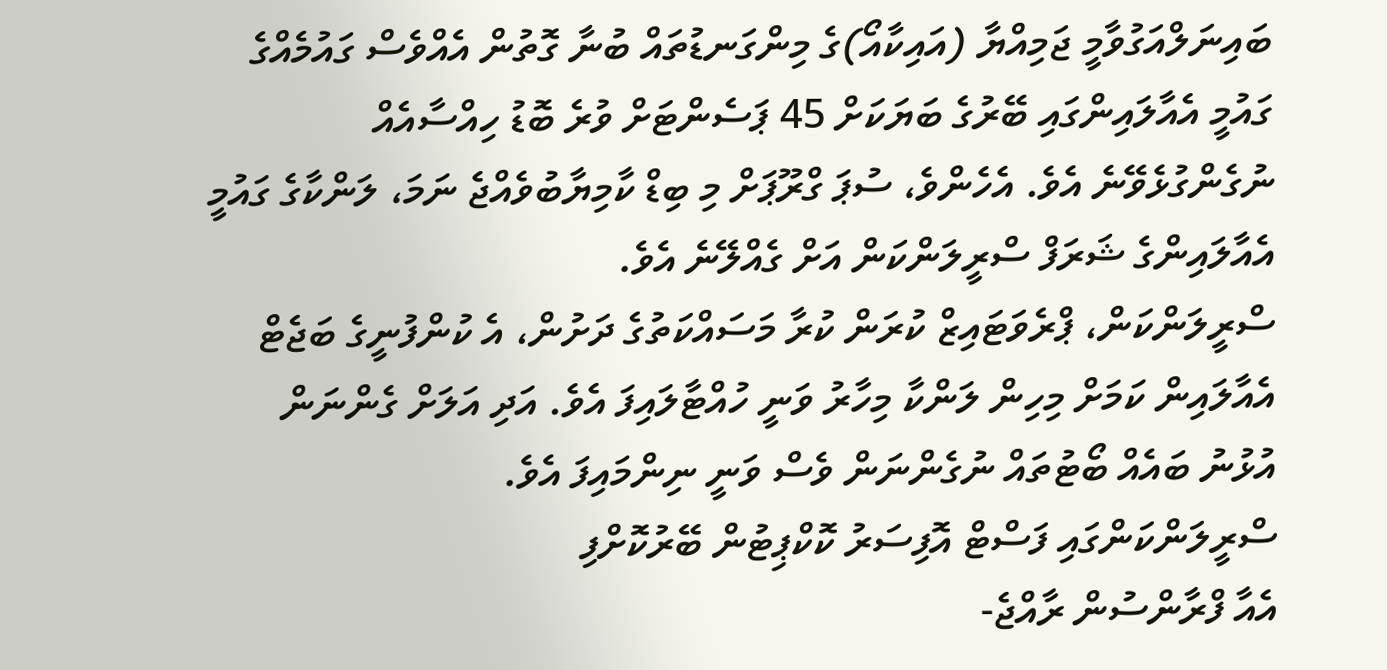ބައިނަލްއަގުވާމީ ޖަމިއްޔާ (އައިކާއޯ)ގެ މިންގަނޑުތައް ބުނާ ގޮތުން އެއްވެސް ގައުމެއްގެ ގައުމީ އެއާލައިންގައި ބޭރުގެ ބަޔަކަށް 45 ޕަސެންޓަށް ވުރެ ބޮޑު ހިއްސާއެއް ނުގެންގުޅެވޭނެ އެވެ. އެހެންވެ، ސުޕަ ގްރޫޕަށް މި ބިޑް ކާމިޔާބުވެއްޖެ ނަމަ، ލަންކާގެ ގައުމީ އެއާލައިންގެ ޝަރަފް ސްރީލަންކަން އަށް ގެއްލޭނެ އެވެ.
ސްރީލަންކަން، ޕްރެވަޓައިޒް ކުރަން ކުރާ މަސައްކަތުގެ ދަށުން، އެ ކުންފުނީގެ ބަޖެޓް އެއާލައިން ކަމަށް މިހިން ލަންކާ މިހާރު ވަނީ ހުއްޓާލައިފަ އެވެ. އަދި އަލަށް ގެންނަން އުޅުނު ބައެއް ބޯޓުތައް ނުގެންނަން ވެސް ވަނީ ނިންމައިފަ އެވެ.
ސްރީލަންކަންގައި ފަސްޓް އޮފިސަރު ކޮކްޕިޓުން ބޭރުކޮށްފި
އެއާ ފްރާންސުން ރާއްޖެ-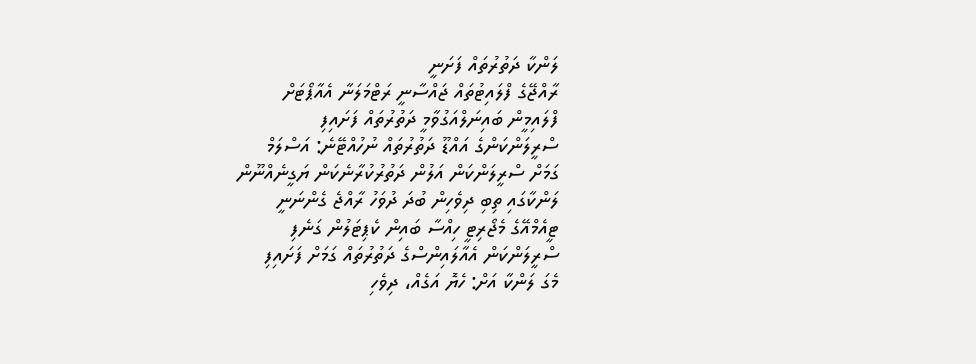ލަންކާ ދަތުރުތައް ފަށަނީ
ރާއްޖޭގެ ފްލައިޓުތައް ޖައްސާނީ ރަޓްމަލަނާ އެއާޕޯޓަށް
ފްލައިމީން ބައިނަލްއަގުވާމީ ދަތުރުތައް ފަށައިފި
ސްރީލަންކަންގެ އައްޑޫ ދަތުރުތައް ނުހުއްޓޭނެ: އަސްލަމް
ގަމަށް ސްރީލަންކަން އަލުން ދަތުރުކުރާނެކަން ޔަގީނެއްނޫން
ލަންކާގައި ތިބި ދިވެހިން ބުދަ ދުވަހު ރާއްޖެ ގެންނަނީ
ޓީއެމްއޭގެ މެޖޯރިޓީ ހިއްސާ ބައިން ކެޕިޓަލުން ގަނެފި
ސްރީލަންކަން އެއާލައިންސްގެ ދަތުރުތައް ގަމަށް ފަށައިފި
މެގަ ލަންކާ އަށް: ހެޔޮ އަގެއް، ދިވެހި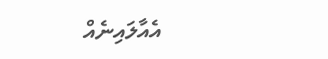އެއާލައިނެއް